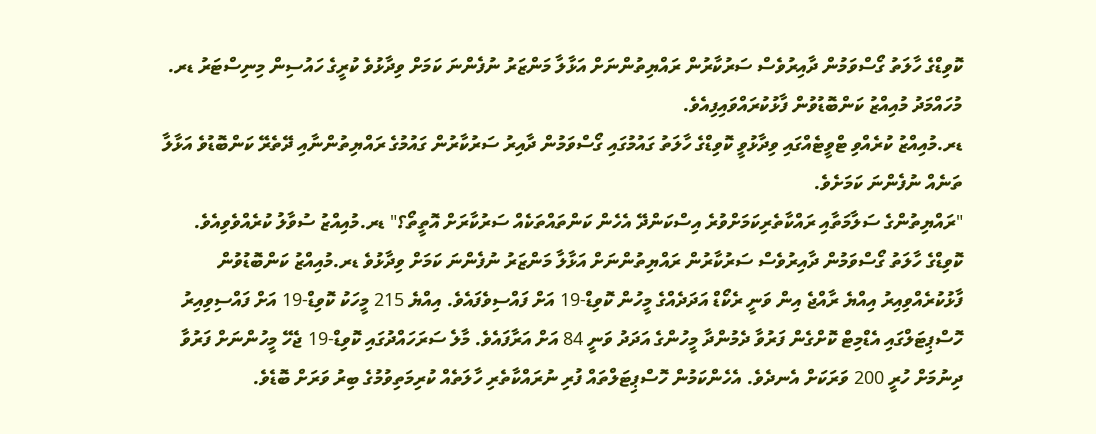ކޮވިޑްގެ ހާލަތު ގޯސްވަމުން ދާއިރުވެސް ސަރުކާރުން ރައްޔިތުންނަށް އަޅާލާ މަންޒަރު ނުފެންނަ ކަމަށް ވިދާޅުވެ ކުރީގެ ހައުސިން މިނިސްޓަރު ޑރ. މުހައްމަދު މުއިއްޒު ކަންބޮޑުވުން ފާޅުކުރައްވައިފިއެވެ.
ޑރ.މުއިއްޒު ކުރެއްވި ޓްވީޓެއްގައި ވިދާޅުވީ ކޮވިޑްގެ ހާލަތު ގައުމުގައި ގޯސްވަމުން ދާއިރު ސަރުކާރުން ގައުމުގެ ރައްޔިތުންނާއި ދޭތެރޭ ކަންބޮޑުވެ އަޅާލާ ތަނެއް ނުފެންނަ ކަމަށެވެ.
"ރައްޔިތުންގެ ސަލާމަތާއި ރައްކާތެރިކަމަށްވުރެ އިސްކަންދޭ އެހެން ކަންތައްތަކެއް ސަރުކާރަށް އޮތީތޯ؟" ޑރ.މުއިއްޒު ސުވާލު ކުރެއްވެވިއެވެ.
ކޮވިޑްގެ ހާލަތު ގޯސްވަމުން ދާއިރުވެސް ސަރުކާރުން ރައްޔިތުންނަށް އަޅާލާ މަންޒަރު ނުފެންނަ ކަމަށް ވިދާޅުވެ ޑރ.މުއިއްޒު ކަންބޮޑުވުން ފާޅުކުރެއްވިއިރު އިއްޔެ ރާއްޖެ އިން ވަނީ ރެކޯޑް އަދަދެއްގެ މީހުން ކޮވިޑް-19 އަށް ފައްސިވެފައެވެ. އިއްޔެ 215 މީހަކު ކޮވިޑް-19 އަށް ފައްސިވިއިރު ހޮސްޕިޓަލްގައި އެޑްމިޓް ކޮށްގެން ފަރުވާ ދެމުންދާ މީހުންގެ އަދަދު ވަނީ 84 އަށް އަރާފައެވެ. މާލެ ސަރަހައްދުގައި ކޮވިޑް-19 ޖެހޭ މީހުންނަށް ފަރުވާ ދިނުމަށް ހުރީ 200 ވަރަކަށް އެނދެވެ. އެހެންކަމުން ހޮސްޕިޓަލްތައް ފުރި ނުރައްކާތެރި ހާލަތެއް ކުރިމަތިވުމުގެ ބިރު ވަރަށް ބޮޑެވެ.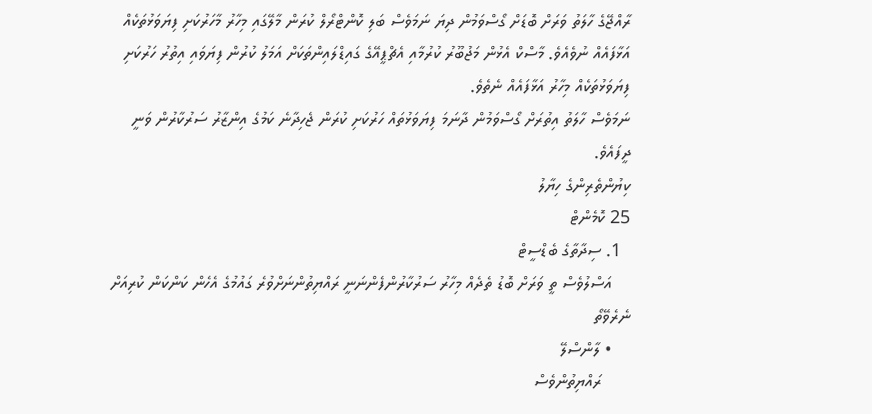ރާއްޖޭގެ ހާލަތު ވަރަށް ބޮޑަށް ގޯސްވަމުން ދިޔަ ނަމަވެސް ބަލި ކޮންޓްރޯލް ކުރަން މާލޭގައި މިހާރު މާހަރުކަށި ފިޔަވަޅުތަކެއް އަޅާފައެއް ނުވެއެވެ. މާސްކް އެޅުން މަޖުބޫރު ކުރުމާއި އެޗްޕީއޭގެ ގައިޑްލައިންތަކަށް އަމަލު ކުރުން ފިޔަވައި އިތުރު ހަރުކަށި ފިޔަވަޅުތަކެއް މިހާރު އަޅާފައެއް ނެތެވެ.
ނަމަވެސް ހާލަތު އިތުރަށް ގޯސްވަމުން ދާނަމަ ފިޔަވަޅުތައް ހަރުކަށި ކުރަން ޖެހިދާނެ ކަމުގެ އިންޒާރު ސަރުކާރުން ވަނީ ދީފައެވެ.
ކިޔުންތެރިންގެ ހިޔާލު
25 ކޮމެންޓް
  1. ސިދާތާގެ ބެޑްސީޓް
    އަސްލުވެސް ތީ ވަރަށް ބޮޑު ތެދެއް މިހާރު ސަރުކާރުންފެންނަނީ ރައްޔިތުންނަށްވުރެ ގައުމުގެ އެހެން ކަންކަން ކުރިއަށް ނެރެވޭތޯ
    • ލާންސްލޭ
      ރައްޔިތުންވެސް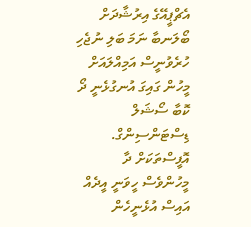އެޗްޕީއޭގެ އިރުޝާދަށް ބޯލަނބާ ނަމަ ބަލި ނުޖެހި ހުރެވުނީސް އަމިއްލައަށް މީހުން ގައިގަ އުނގުޅެނީ ދޯ ކޮބާ ސޯޝަލް ޑިސްޓަންސިންގް. އޮފީސްތަކަށް ދާ މީހުންވެސް ހީވަނީ އީދެއް އައިސް އުޅެނީހެން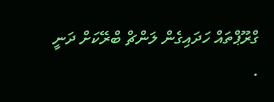ގްރޫޕްތައް ހަދައިގެން ލަންޗް ބްރޭކަށް ދަނީ .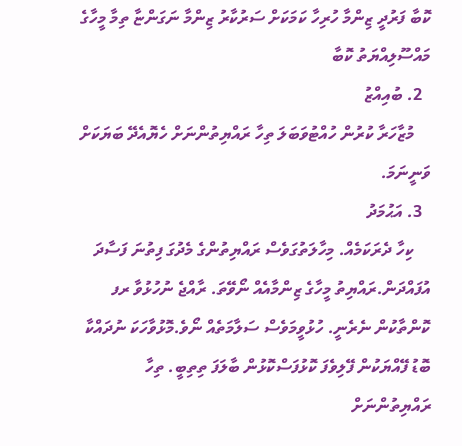ކޮބާ ފަރުދީ ޒިންމާ ހުރިހާ ކަމަކަށް ސަރުކާރު ޒިންމާ ނަގަންޏާ ތިމާ މީހާގެ މައްސޫލިއްޔަތު ކޮބާ
  2. ބުއިއްޒު
    މުޒާހަރާ ކުރުން ހުއްޓުވަބަލަ ތިހާ ރައްޔިތުންނަށް ހެޔޮއެދޭ ބަޔަކަށް ވަނީނަމަ.
  3. އަޙުމަދު
    ކިހާ ދެރަކަމެއް. މިހާލަތުގަވެސް ރައްޔިތުންގެ މެދުގަ ފިތުނަ ފަސާދަ އުފައްދަން.ރައްޔިތު މީހާގެ ޒިންމާއެއް ނޯވޭތަ. ރާއްޖެ ނުހުޅުވާ ރފ ކޮންތާކުން ނެރެނީ. ހުޅުވީމަވެސް ސަލާމަތެއް ނޯވެ.މޮޅުވާހަކަ ނުދައްކާ ބޮޑު ފޭއްޔަކުން ފޭލިވެފަ ކޮޅުފަސްކޮޅުން ބާލަފަ ތިތިބީ. ތިހާ ރައްޔިތުންނަށް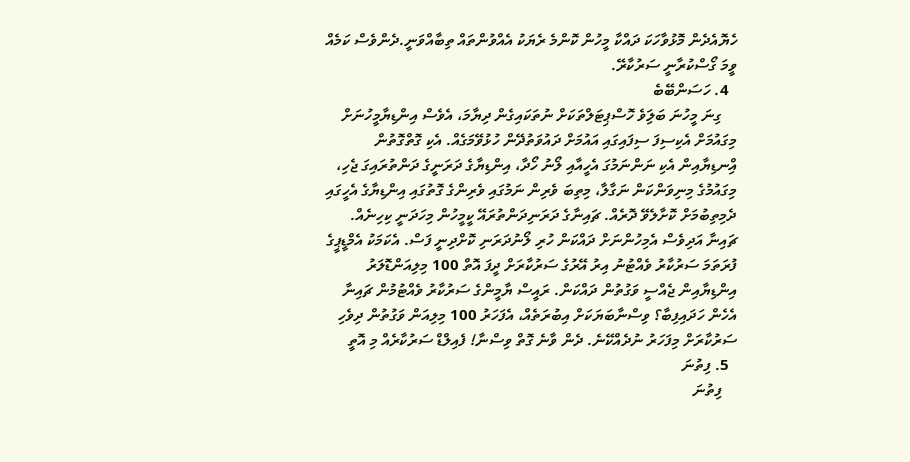ހެޔޮއެދެން މޮޅުވާހަކަ ދައްކާ މީހުން ކޮންމެ ރެޔަކު އެއްވުންތައް ތިބާއްވަނީ.ދެންވެސް ކަމެއް ވީމަ ގޯސްކުރާނީ ސަރުކާރޭ.
  4. ހަސަންބޭބެ
    ގިނަ މީހުނަ ބަލަިވެ ހޮސްޕިޓަލްތަކަށް ނުތަކައިގެން ދިޔާމަ، އެވެސް އިންޑިޔާމީހުނަށް މިގައުމަށް އެކިސިފަ ސިފައިގައި އައުމަށް ދައުވަތުދޭން ހުޅުވޭމަގެއް. އެކި ގޮތްގޮތުން އިްނޑިޔާއިން އެކި ނަންނަމުގަ އެހީއާއި ލޯނު ހޯދާ، އިންޑިޔާގެ ދަރަނީގެ ދަންތުރައިގަ ޖެހި، މިގައުމުގެ މިނިވަންކަން ނަގާލާ، މިތިބަ ވެރިން ނަމުގައި ވެރިންގެ ގޮތުގައި އިންޑިޔާގެ އެހީގައި ދެމިތިބުމަށް ކޮށާލެވޭ ދޮރެއް. ޗައިނާގެ ދަރަނިދަންތުރައޭ ކީމީހުން މިހަދަނީ ކިހިނެއް. ޗައިނާ އަދިވެސް އެމިހުންނަށް ދައްކަން ހުރި ލޯނުދަރަނި ކޮށްދިނީ ފަސް. އެކަމަކު އެމްޑީޕީގެ ފުރަތަމަ ސަރުކާރު ވެއްޓުނު އިރު އޭރުގެ ސަރުކާރަށް ދީފަ އޮތް 100 މިލިއަންޑޮލަރު އިންޑިޔާއިން ޖެއްސީ ވަގުތުން ދައްކަން. ރައީސް ޔާމީންގެ ސަރުކާރު ވެއްޓުމުން ޗައިނާ އެހެން ހަދައިފިބާ؟ ވިސްނާބަޔަކަށް އިބުރަތެއް، އެފަހަރު 100 މިލިއަން ވަގުތުން ދިވެހި ސަރުކާރަށް މިފަހަރު ނުދެއްކޭނެ. ދެން ވާނެ ގޮތް ވިސްނާ! ފެއިލްޑް ސަރުކާރެއް މި އޮތީ
  5. ފިތުނަ
    ފިތުނަ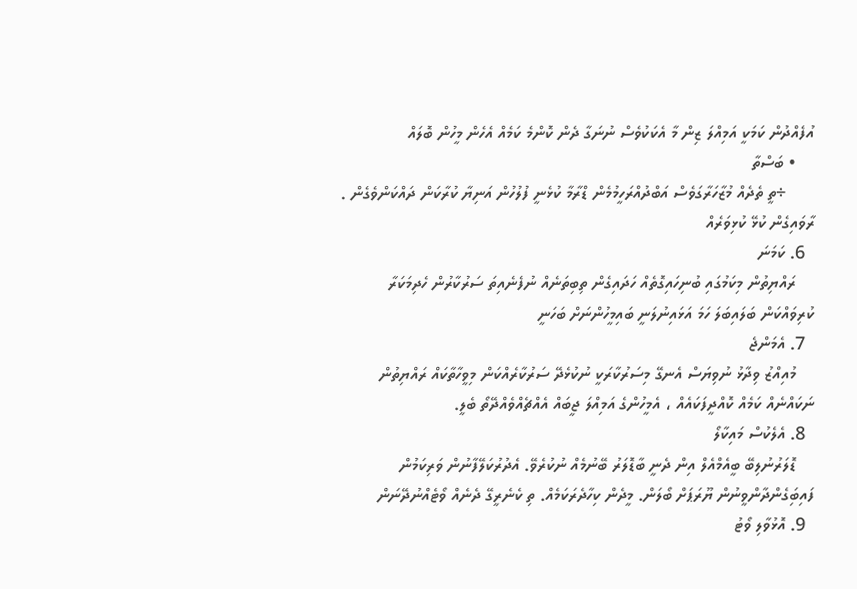އުފެއްދުން ކަމަކީ އަމިއްލަ ޒިން މާ އެކަކުވެސް ނުނަގާ ދެން ކޮންމެ ކަމެއް އެހެން މީހުން ބޮލައް
    • ބަސްތާ
      ÷ތީ ތެދެއް މުޒާހަރާގަވެސް އަބްދުއްރަހީމުމެން ޑްރާމާ ކުޅެނީ ފުލުހުން އަނިޔާ ކުރާކަން ދައްކަންވެގެން . ރާވައިގެން ކުޅޭ ކުޅިވަރެއް
  6. ކަމަނަ
    ރައްޔިތުން މިކަމުގައި ބުނިހައިގޮތެއް ހަދައިގެން ތިބިތަނެއް ނުފެނެއިތަ ސަރުކާރުން ހެދިމަކަރާ ކުރިވައްކަން ބަލައިބަލަ ހަމަ އަޅައިނުލަނީ ބައިމީހުންނަށް ބަހަނީ
  7. އެމަންޖެ
    މުއިއްޒު ވިދާޅު ނުވިޔަސް އެނގޭ މިސަރުކާރަކީ ނުކުޅެދޭ ސަރުކާރެއްކަން މިވީހާތާކައް ރައްޔިތުން ނަކައްނެއް ކަމެއް ކޮއްދީފަކައެއް ، އެމީހުންގެ އަމިއްލަ ޖީބައް އެއްޗެއްވެއްދޭތޯ ބެލީ.
  8. އެލެކުސް މައިކާލޯ
    ޑޮލަރުނުލިބޭ ބީއެމްއެލް އިން ދެނީ ބާޑޮލަރު ބޭނުމެއް ނުކުރެވޭ. އެދުރުކަލޭފާނުން ވަރިކަމުން ފައިބަިގެންދާންވީނުން ޔޫރަޕަށް ބޯލަން. މީދެން ކިހާދެރަކަމެއް. ތި ކެނެރީގޭ ދެނެއް ވޯޓެއްނުދޭނަން
  9. އޮޅުވާލި ވޯޓު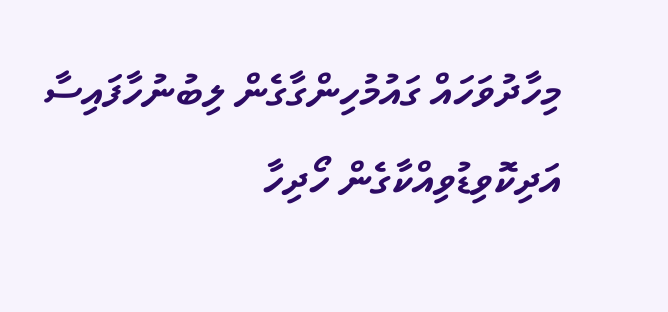މިހާދުވަހައް ގައުމުހިންގާގެން ލިބުނުހާފައިސާ އަދިކޮވިޑުވިއްކާގެން ހޯދިހާ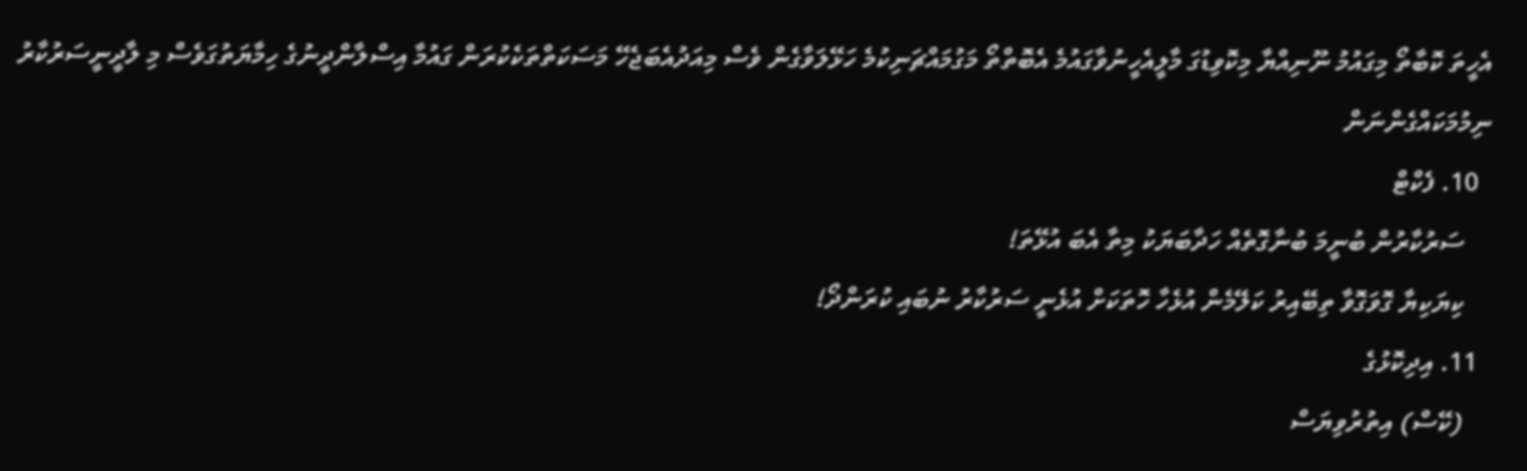އެހީތަ ކޮބާތޯ މިގައުމު ނޫނިއްޔާ މިކޮވިޑުގަ މާލީއެހީނުވާގައުމެ އެބޮތްތޯ މަގުމައްޗަނިކުމެ ހަޅޭލަވާގެން ވެސް މިއަދުއެބަޖެހޭ މަސަކަތްތަކެކުރަން ގައުމާ އިސްލާންދީނުގެ ހިމާޔަތުގަވެސް މި ލާދީނީސަރުކާރު ނިމުމަކައްގެންނަން
  10. ފެކްޓް
    ސަރުކާރުން ބުނީމަ ބުނާގޮތެއް ހަދާބަޔަކު މިތާ އެބަ އުޅޭތަ!
    ކިޔަކިޔާ ގޮވަގޮވާ ތިބޭއިރު ކަލޭމެން އުޅެހާ ހޮތަކަށް އުޅެނީ ސަރުކާރު ނުބައި ކުރަންދޯ!
  11. އިދިކޮޅުގެ
    (ކޭސް) އިތުރުވިޔަސް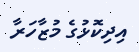އިދިކޮޅުގެ މުޒާހަރާ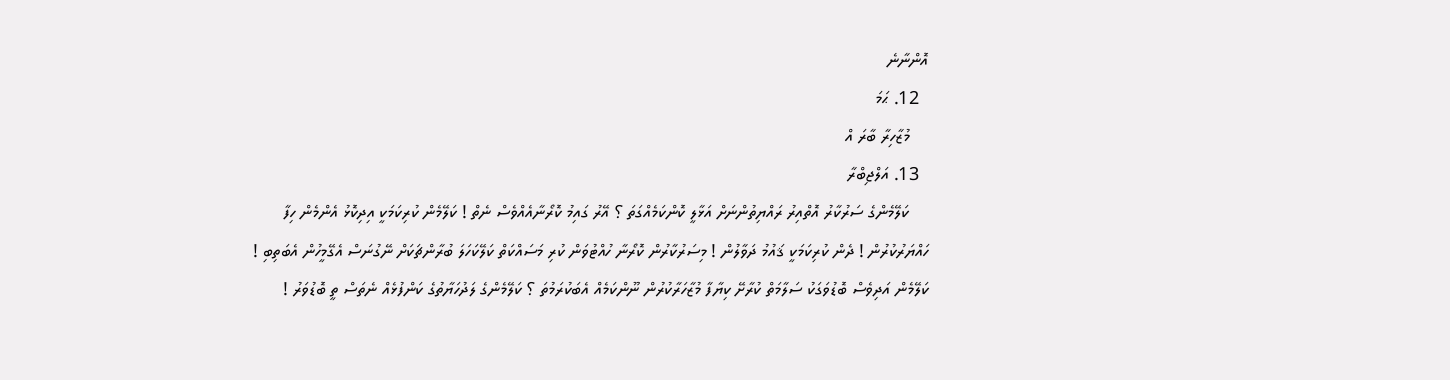އޮންނާނެ
  12. ޙަމަ
    މުޒާހިރާ ބާރަ އް
  13. އަލްޖިބްރާ
    ކަލޭމެންގެ ސަރުކާރު އޮތްއިރު ރައްޔިތުންނަށް އަޅާލީ ކޮންކަމެއްގަތަ ؟ އޭރު ގައިމު ކޮރޯނާއެއްވެސް ނެތް ! ކަލޭމެން ކުރިކަމަކީ އިދިކޮޅު އެންމެން ހިފާ ހައްޔަރުކުރުން ! ދެން ކުރިކަމަކީ ޤައުމު ދަވާލުން ! މިސަރުކާރުން ކޮރޯނާ ހުއްޓުވަން ކުރި މަސައްކަތް ކަލޭކަހަލަ ބުރާންޗަކަށް ނޭގުނަސް އެގޭމީހުން އެބަތިބި ! ކަލޭމެން އަދިވެސް ބޮޑުވަގަކު ސަލާމަތް ކުރާށޭ ކިޔާފާ މުޒާހަރާކުރުން ނޫންކަމެއް އެބަކުރަމުތަ ؟ ކަލޭމެންގެ ލަދުހަޔާތުގެ ކަންފުޅެއް ނެތަސް ތީ ބޮޑުވަރު !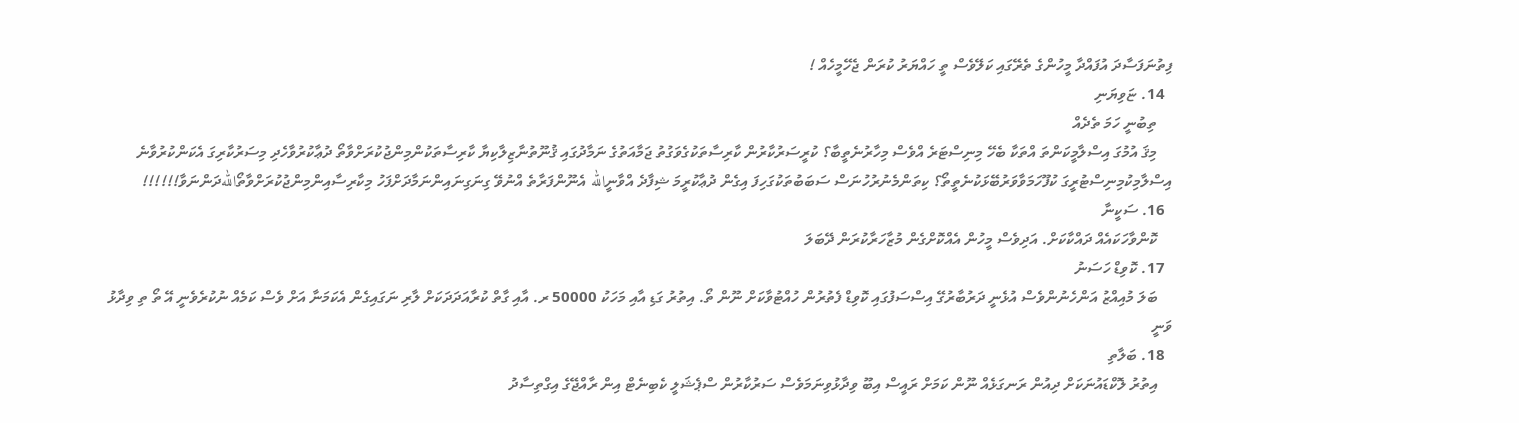ފިތުނަފަސާދަ އުފައްދާ މީހުންގެ ތެރޭގައި ކަލޭވެސް ތީ ހައްޔަރު ކުރަން ޖެހޭމީހެއް !
  14. ޏަވިޔަނި
    ތިބުނީ ހަމަ ތެދެއް
    މިޤަ އުމުގަ އިސްލާމީކަންތަ އްތަކާ ބެހޭ މިނިސްޓަރެ އްވެސް މިހާރުނެތީބާ؟ ކުރީސަރުކާރުން ކާރިސާތަކުގެވަގުތު ޖަމާއަތުގެ ނަމާދުގައި ޤުނޫތުނާޒިލާކިޔާ ކާރިސާތަކުންމިންޖުކުރަށްވާތޯ ދުޢާކުރުވާހެދި މިސަރުކާރިގަ އެކަންކުރުވާނެ އިސްލާމިކުމިނިސްޓުރީގަ ކުފޫހަމަވާވަރުބޭޅަކުނެތީތޯ؟ ކިތަންމެނުރުހުނަސް ސަބަބުތަކުގަހިފަ އިގެން ދުޢާކުރީމަ ޝިފާދެ އްވާނީالله އެނޫންފަރާތެ އްނުވޭ ގިނަގިނައިންނަމާދަށްފަހު މިކާރިސާއިންމިންޖުކުރަށްވާތޯاللهދަންނަވާ!!!!!!
  16. ސަކީނާ
    ކޮންވާހަކައެއް ދައްކާކަށް. އަދިވެސް މީހުން އެއްކޮށްގެން މުޒާހަރާކުރަން ދޭބަލަ
  17. ކޮވިޑް ހަސަނު
    ބަލަ މުއިއްޒު އަންހެނުންވެސް އުޅެނީ ދަރުބާރުގޭ އިސްސަފުގައި ކޮވިޑް ފެތުރުން ހުއްޓުވާކަށް ނޫން ތޯ. އިތުރު ގަޑި އާއި މަހަކު 50000 ރ. އާއި ގާތް ކުރާއަދަދަކަށް ލާރި ނަގައިގެން އެކަމަނާ އަށް ވެސް ކަމެއް ނުކުރެވެނީ އޭ ތޯ ތި ވިދާޅު ވަނީ
  18. ބަލާތި
    އިތުރު ލޮކްޑައުނަކަށް ދިއުން ރަނގަޅެއް ނޫން ކަމަށް ރައީސް އިބޫ ވިދާޅުވިނަމަވެސް ސަރުކާރުން ސްޕެޝަލީ ކެބިނެޓް އިން ރާއްޖޭގެ އިގްތިސާދު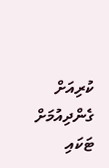ކުރިއަށް ގެންދިއުމަށް ޓަކައި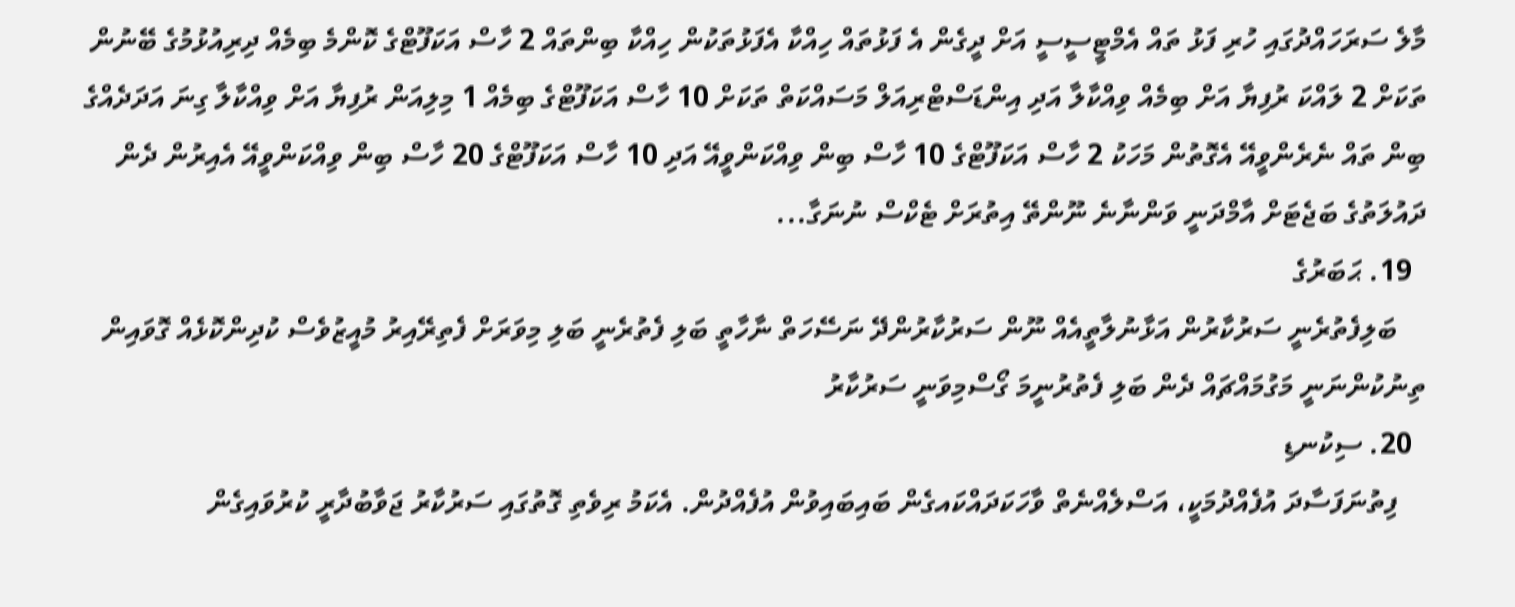މާލެ ސަރަހައްދުގައި ހުރި ފަޅު ތައް އެމްޓީސީސީ އަށް ދީގެން އެ ފަޅުތައް ހިއްކާ އެފަޅުތަކުން ހިއްކާ ބިންތައް 2 ހާސް އަކަފޫޓްގެ ކޮންމެ ބިމެއް ދިރިއުޅުމުގެ ބޭނުން ތަކަށް 2 ލައްކަ ރުފިޔާ އަށް ބިމެއް ވިއްކާލާ އަދި އިންޑަސްޓްރިއަލް މަސައްކަތް ތަކަށް 10 ހާސް އަކަފޫޓްގެ ބިމެއް 1 މިލިއަން ރުފިޔާ އަށް ވިއްކާލާ ގިނަ އަދަދެއްގެ ބިން ތައް ނެރެންވީއޭ އެގޮތުން މަހަކު 2 ހާސް އަކަފޫޓްގެ 10 ހާސް ބިން ވިއްކަންވީއޭ އަދި 10 ހާސް އަކަފޫޓްގެ 20 ހާސް ބިން ވިއްކަންވީއޭ އެއިރުން ދެން ދައުލަތުގެ ބަޖެޓަށް އާމްދަނީ ވަންނާނެ ނޫންތޭ އިތުރަށް ޓެކްސް ނުނަގާ...
  19. ޙަބަރުގެ
    ބަލިފެތުރެނީ ސަރުކާރުން އަޅާނުލާތީއެއް ނޫން ސަރުކާރުންދޭ ނަސޭހަތް ނާހާތީ ބަލި ފެތުރެނީ ބަލި މިވަރަށް ފެތިރޭއިރު މުއީޒުވެސް ކުދިންކޮޅެއް ގޮވައިން ތިނުކުންނަނީ މަގުމައްޗައް ދެން ބަލި ފެތުރުނީމަ ގޯސްމިވަނީ ސަރުކާރު
  20. ސިކުނޑި
    ފިތުނަފަސާދަ އުފެއްދުމަކީ، އަސްލެއްނެތް ވާހަކަދައްކައގެން ބައިބައިވުން އުފެއްދުން. އެކަމު ރިވެތި ގޮތުގައި ސަރުކާރު ޖަވާބުދާރީ ކުރުވައިގެން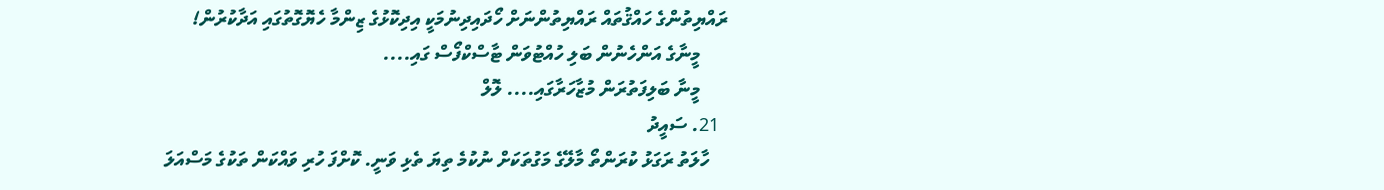ރައްޔިތުންގެ ހައްޤުތައް ރައްޔިތުންނަށް ހޯދައިދިނުމަކީ އިދިކޮޅުގެ ޒިންމާ ހެޔޮގޮތުގައި އަދާކުރުން!
      މީނާގެ އަންހެނުން ބަލި ހުއްޓުވަން ޓާސްކްފޯސް ގައި....
      މީނާ ބަލިފަތުރަން މުޒާހަރާގައި.... ލޮލް
  21. ސައީދު
    ހާލަތު ރަގަޅު ކުރަންތޯ މާލޭގެ މަގުތަކަށް ނުކުމެ ތިޔަ ތެޅި ވަނީ. ކޮށްފަ ހުރި ވައްކަން ތަކުގެ މަސްއަލަ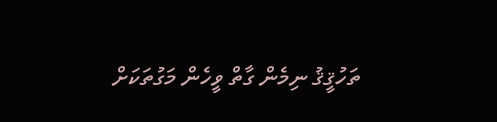ތަހުޤީޤު ނިމެން ގާތް ވީހެން މަގުތަކަށް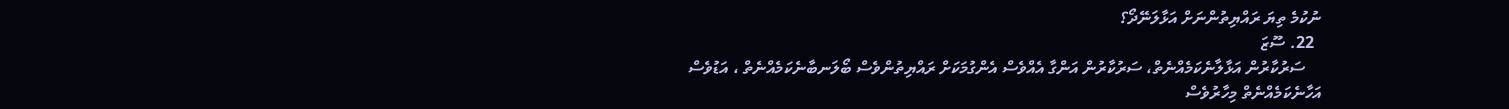ނުކުމެ ތިޔަ ރައްޔިތުންނަށް އަޅާލަނޭދޯ؟
  22. ސޫޒަ
    ސަރުކާރުން އަޅާލާނެކަމެއްނެތް، ސަރުކާރުން އަންގާ އެއްވެސް އެންގުމަކަށް ރައްޔިތުންވެސް ބޯލަނބާނެކަމެއްނެތް ، އަޑުވެސް އަހާނެކަމެއްނެތް މިހާރުވެސް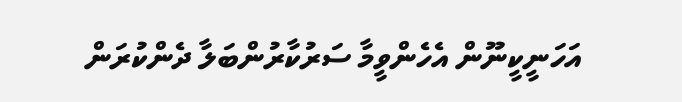އަހަނީކީނޫން އެހެންވީމާ ސަރުކާރުންބަލާ ދެންކުރަން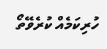ހުރިކަމެއް ކުރެވޭތޯ